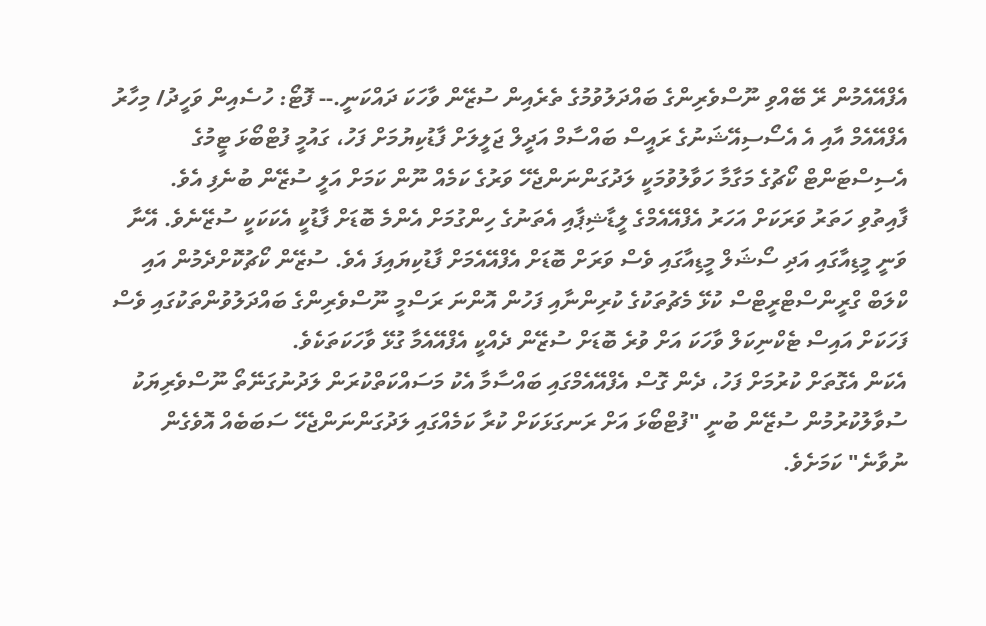އެފްއޭއެމުން ރޭ ބޭއްވި ނޫސްވެރިންގެ ބައްދަލުވުމުގެ ތެރެއިން ސުޒޭން ވާހަކަ ދައްކަނީ.-- ފޮޓޯ: ހުސެއިން ވަހީދު/ މިހާރު
އެފްއޭއެމް އާއި އެ އެސޯސިއޭޝަނުގެ ރައީސް ބައްސާމް އަދީލް ޖަލީލަށް ފާޑުކިޔުމަށް ފަހު، ގައުމީ ފުޓްބޯޅަ ޓީމުގެ އެސިސްޓަންޓް ކޯޗުގެ މަގާމާ ހަވާލުވުމަކީ ލަދުގަންނަންޖެހޭ ވަރުގެ ކަމެއް ނޫން ކަމަށް އަލީ ސުޒޭން ބުނެފި އެވެ.
ފާއިތުވި ހަތަރު ވަރަކަށް އަހަރު އެފްއޭއެމްގެ ލީޑާޝިޕާއި އެތަނުގެ ހިންގުމަށް އެންމެ ބޮޑަށް ފާޑުކީ އެކަކަކީ ސުޒޭނެވެ. އޭނާ ވަނީ މީޑިއާގައި އަދި ސޯޝަލް މީޑިއާގައި ވެސް ވަރަށް ބޮޑަށް އެފްއޭއެމަށް ފާޑުކިޔައިފަ އެވެ. ސުޒޭން ކޯޗުކޮށްދެމުން އައި ކްލަބް ގްރީންސްޓްރީޓްސް ކުޅޭ މެޗުތަކުގެ ކުރިންނާއި ފަހުން އޮންނަ ރަސްމީ ނޫސްވެރިންގެ ބައްދަލުވުންތަކުގައި ވެސް ފަހަކަށް އައިސް ޓެކްނިކަލް ވާހަކަ އަށް ވުރެ ބޮޑަށް ސުޒޭން ދެއްކީ އެފްއޭއެމާ ގުޅޭ ވާހަކަތަކެވެ.
އެކަން އެގޮތަށް ކުރުމަށް ފަހު، ދެން ގޮސް އެފްއޭއެމްގައި ބައްސާމާ އެކު މަސައްކަތްކުރަން ލަދުނުގަނޭތޯ ނޫސްވެރިޔަކު ސުވާލުކުރުމުން ސުޒޭން ބުނީ "ފުޓްބޯޅަ އަށް ރަނގަޅަކަށް ކުރާ ކަމެއްގައި ލަދުގަންނަންޖެހޭ ސަބަބެއް އޮވެގެން ނުވާނެ" ކަމަށެވެ.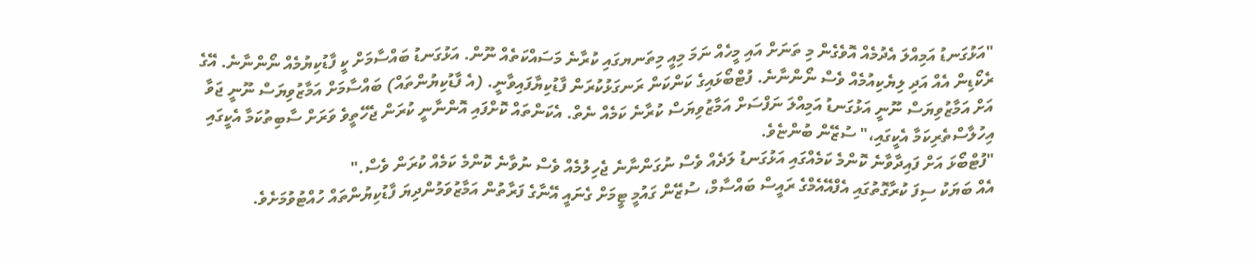"އަޅުގަނޑު އަމިއްލަ އެދުމެއް އޮވެގެން މި ތަނަށް އައި މީހެއް ނަމަ މިއީ މިތަނޔގައި ކުރާނެ މަސައްކަތެއް ނޫން. އަޅުގަނޑު ބައްސާމަށް ކީ ފާޑުކިޔުމެއް ނޯންނާނެ. އޭގެ ރެކޯޑިން އެއް އަދި ލިޔެކިއުމެއް ވެސް ނޯންނާނެ. ފުޓްބޯޅައިގެ ކަންކަން ރަނގަޅުކުރަން ފާޑުކިޔާފައިވާނީ. (އެ ފާޑުކިޔުންތައް) ބައްސާމަށް އަމާޒުވިޔަސް ނޫނީ ޖަވާ އަށް އަމާޒުވިޔަސް ނޫނީ އަޅުގަނޑު އަމިއްލަ ނަފްސަށް އަމާޒުވިޔަސް ކުރާނެ ކަމެއް ނެތް. އެކަންތައް ކޮށްފައި އޮންނާނީ ކުރަން ޖެހޭތީވެ ވަރަށް ސާބިތުކަމާ އެކީގައި އިހުލާސްތެރިކަމާ އެކީގައި،" ސުޒޭން ބުންޏެވެ.
"ފުޓްބޯޅަ އަށް ފައިދާވާނެ ކޮންމެ ކަމެއްގައި އަޅުގަނޑު ލަދެއް ވެސް ނުގަންނާނެ ޖެހިލުމެއް ވެސް ނުވާނެ ކޮންމެ ކަމެއް ކުރަން ވެސް."
އެއް ބަޔަކު ސިފަ ކުރާގޮތުގައި އެފްއޭއެމްގެ ރައީސް ބައްސާމް، ސުޒޭން ގައުމީ ޓީމަށް ގެނައީ އޭނާގެ ފަރާތުން އަމާޒުވަމުންދިޔަ ފާޑުކިޔުންތައް ހުއްޓުވުމަށެވެ.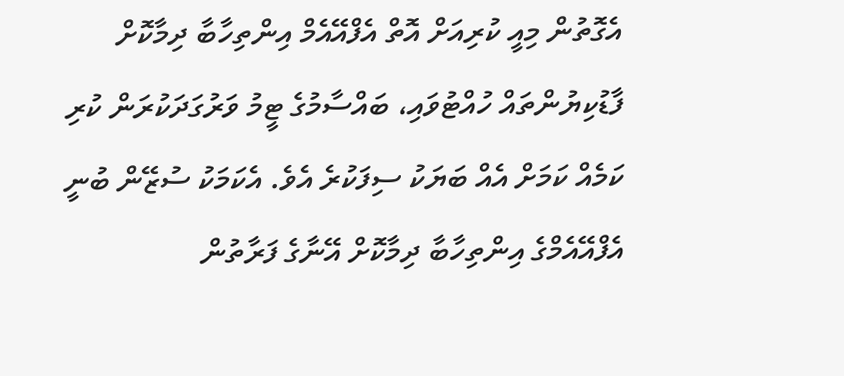އެގޮތުން މިއީ ކުރިއަށް އޮތް އެފްއޭއެމް އިންތިހާބާ ދިމާކޮށް ފާޑުކިޔުންތައް ހުއްޓުވައި، ބައްސާމުގެ ޓީމު ވަރުގަދަކުރަން ކުރި ކަމެއް ކަމަށް އެއް ބަޔަކު ސިފަކުރެ އެވެ. އެކަމަކު ސުޒޭން ބުނީ އެފްއޭއެމްގެ އިންތިހާބާ ދިމާކޮށް އޭނާގެ ފަރާތުން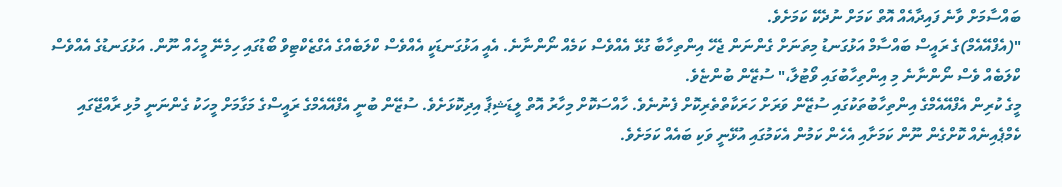ބައްސާމަށް ވާނެ ފައިދާއެއް އޮތް ކަމަށް ނުދެކޭ ކަމަށެވެ.
"(އެފްއޭއެމް)ގެ ރައީސް ބައްސާމް އަޅުގަނޑު މިތަނަށް ގެންނަން ޖެހޭ އިންތިހާބާ ގުޅޭ އެއްވެސް ކަމެއް ނޯންނާނެ. އެއީ އަޅުގަނޑަކީ އެއްވެސް ކްލަބެއްގެ އެގްޒެކްޓިވް ބޯޑުގައި ހިމެނޭ މީހެއް ނޫން. އަޅުގަނޑުގެ އެއްވެސް ކްލަބެއް ވެސް ނޯންނާނެ މި އިންތިހާބުގައި ވޯޓުލާ،" ސުޒޭން ބުންޏެވެ.
މީގެ ކުރިން އެފްއޭއެމްގެ އިންތިހާބުތަކުގައި ސުޒޭން ވަރަށް ހަރަކާތްތެރިކޮށް ފެނުނެވެ. ހާއްސަކޮށް މިހާރު އޮތް ލީޑަޝިޕާ އިދިކޮޅަށެވެ. ސުޒޭން ބުނީ އެފްއޭއެމްގެ ރައީސްގެ މަގާމަށް މީހަކު ގެންނަނީ މުޅި ރާއްޖޭގައި ކެމްޕެއިނެއް ކޮށްގެން ނޫން ކަމަށާއި އެހެން ކަމުން އެކަމުގައި އުޅޭނީ ވަކި ބައެއް ކަމަށެވެ.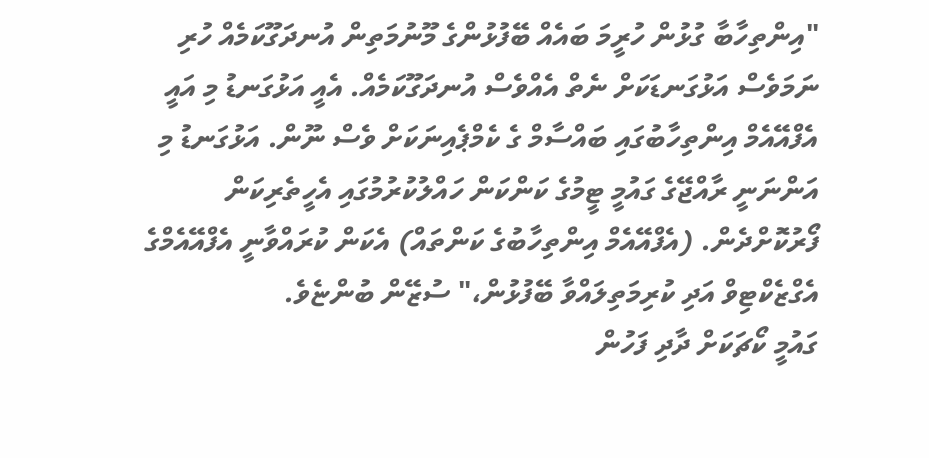"އިންތިހާބާ ގުޅުން ހުރީމަ ބައެއް ބޭފުޅުންގެ މޫނުމަތިން އުނދަގޫކަމެއް ހުރި ނަމަވެސް އަޅުގަނޑަކަށް ނެތް އެއްވެސް އުނދަގޫކަމެއް. އެއީ އަޅުގަނޑު މި އައީ އެފްއޭއެމް އިންތިހާބުގައި ބައްސާމް ގެ ކެމްޕެއިނަކަށް ވެސް ނޫން. އަޅުގަނޑު މި އަންނަނީ ރާއްޖޭގެ ގައުމީ ޓީމުގެ ކަންކަން ހައްލުކުރުމުގައި އެހީތެރިކަން ފޯރުކޮށްދެން. (އެފްއޭއެމް އިންތިހާބުގެ ކަންތައް) އެކަން ކުރައްވާނީ އެފްއޭއެމްގެ އެގްޒެކްޓިވް އަދި ކުރިމަތިލައްވާ ބޭފުޅުން،" ސުޒޭން ބުންޏެވެ.
ގައުމީ ކޯޗަކަށް ދާދި ފަހުން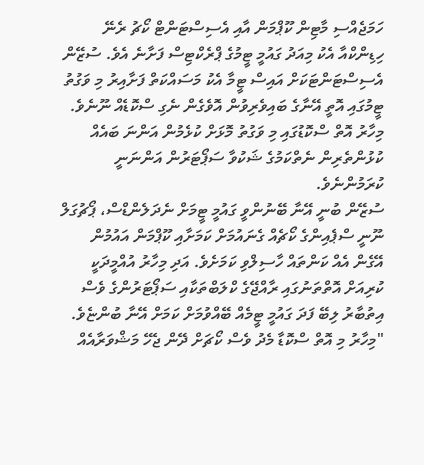ހަމަޖެއްސި މާޓިން ކޫޕްމަން އާއި އެސިސްޓަންޓް ކޯޗު ރެނޭ ހިޑިންކްއާ އެކު މިއަދު ގައުމީ ޓީމުގެ ޕްރެކްޓިސް ފަށާނެ އެވެ. ސުޒޭން އެސިސްޓަންޓަކަށް އައިސް ޓީމާ އެކު މަސައްކަތް ފަށާއިރު މި ވަގުތު ޓީމުގައި އޮތީ އޭނާގެ ބައިވެރިވުން އޮވެގެން ނެގި ސްކޮޑެއް ނޫނެވެ. މިހާރު އޮތް ސްކޮޑުގައި މި ވަގުތު މޮޅަށް ކުޅެމުން އަންނަ ބައެއް ކުޅުންތެރިން ނެތްކަމުގެ ޝަކުވާ ސަޕޯޓަރުން އަންނަނީ ކުރަމުންނެވެ.
ސުޒޭން ބުނީ އޭނާ ބޭނުންވީ ގައުމީ ޓީމަށް ނެދަލެންޑްސް، ޕޯޗުގަލް ނޫނީ ސްޕެއިންގެ ކޯޗެއް ގެނައުމަށް ކަމަށާއި ކޫޕްމަން އައުމުން އޭގެން އެއް ކަންތައް ހާސިލްވި ކަމަށެވެ. އަދި މިހާރު އުއްމީދަކީ ކުރިއަށް އޮތްތަނުގައި ރާއްޖޭގެ ކްލަބްތަކާއި ސަޕޯޓަރުންގެ ވެސް އިތުބާރު ލިބޭ ފަދަ ގައުމީ ޓީމެއް ބޭއްވުމަށް ކަމަށް އޭނާ ބުންޏެވެ.
"މިހާރު މި އޮތް ސްކޮޑާ މެދު ވެސް ކޯޗަށް ދޭން ޖެހޭ މަޝްވަރާއެއް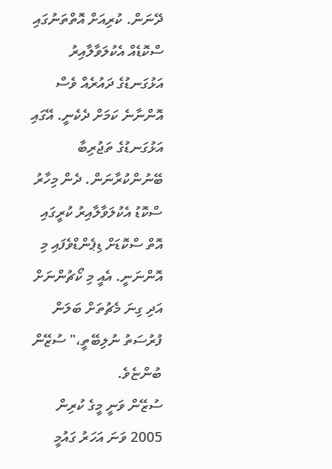ދޭނަން. ކުރިއަށް އޮތްތަނުގައި ސްކޮޑެއް އެކުލަވާލާއިރު އަޅުގަނޑުގެ ދައުރެއް ވެސް އޮންނާނެ ކަމަށް ދެކެނީ. އޭގައި އަޅުގަނޑުގެ ތަޖުރިބާ ބޭނުންކުރާނަން. ދެން މިހާރު ސްކޮޑު އެކުލަވާލާއިރު ކުރީގައި އޮތް ސްކޮޑަށް ޑިޕެންޑްވެފައި މި އޮންނަނީ. އެއީ މި ކޯޗުންނަށް އަދި ގިނަ މެޗުތަށް ބަލަން ފުރުސަތު ނުލިބޭތީ،" ސުޒޭން ބުންޏެވެ.
ސުޒޭން ވަނީ މީގެ ކުރިން 2005 ވަނަ އަހަރު ގައުމީ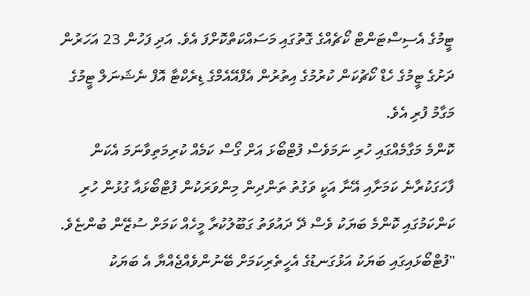ޓީމުގެ އެސިސްޓަންޓް ކޯޗެއްގެ ގޮތުގައި މަސައްކަތްކޮށްފަ އެވެ. އަދި ފަހުން 23 އަހަރުން ދަށުގެ ޓީމުގެ ހެޑް ކޯޗުކަން ކުރުމުގެ އިތުރުން އެފްއޭއެމްގެ ޑިރެކްޓާ އޮފް ނެޝަނަލް ޓީމުގެ މަގާމު ފުރި އެވެ.
ކޮންމެ މަގާމެއްގައި ހުރި ނަމަވެސް ފުޓްބޯޅަ އަށް ގޯސް ކަމެއް ކުރިމަތިވާނަމަ އެކަން ފާހަގަކުރާނެ ކަމަށާއި އޭނާ އަކީ ވަގުތު ތަންދިން މިންވަރަކުން ފުޓްބޯޅައާ ގުޅުން ހުރި ކަންކަމުގައި ކޮންމެ ބަޔަކު ވެސް ދޭ ދައުވަތު ގަބޫލުކުރާ މީހެއް ކަމަށް ސުޒޭން ބުންޏެވެ.
"ފުޓްބޯޅައިގައި ބަޔަކު އަޅުގަނޑުގެ އެހީތެރިކަމަށް ބޭނުންވެއްޖެއްޔާ އެ ބަޔަކު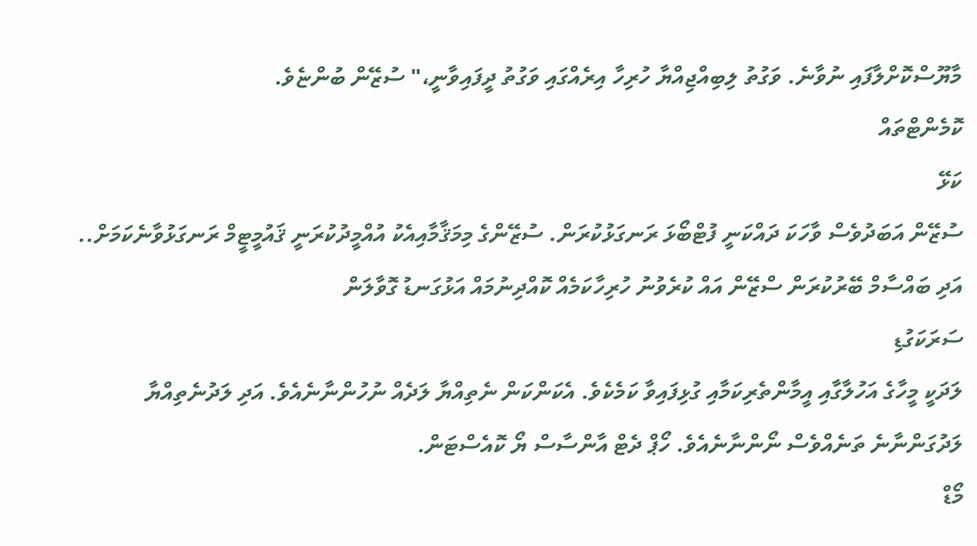މާޔޫސްކޮށްލާފައި ނުވާނެ. ވަގުތު ލިބިއްޖިއްޔާ ހުރިހާ އިރެއްގައި ވަގުތު ދީފައިވާނީ،" ސުޒޭން ބުންޏެވެ.
ކޮމެންޓްތައް
ކަޅޭ
ސުޒޭން އަބަދުވެސް ވާހަކަ ދައްކަނީ ފުޓްބޯޅަ ރަނގަޅުކުރަން. ސުޒޭންގެ މިމަޤާމާއިއެކު އުއްމީދުކުރަނީ ޤައުމީޓީމް ރަނގަޅުވާނެކަމަށް.. އަދި ބައްސާމް ބޭރުކުރަން ސްޒޭން އައް ކުރެވުނު ހުރިހާކަމެއް ކޮއްދިނުމައް އަޅުގަނޑު ގޮވާލަން
ސަރަކަގުޑި
ލަދަކީ މީހާގެ އަހުލާގާއި އީމާންތެރިކަމާއި ގުޅިފައިވާ ކަމެކެވެ. އެކަންކަން ނެތިއްޔާ ލަދެއް ނުހުންނާނެއެވެ. އަދި ލަދުނެތިއްޔާ ލަދުގަންނާނެ ތަނެއްވެސް ނޯންނާނެއެވެ. ހޯޕް ދެޓް އާންސާސް ޔޯ ކޮއެސްޓަން.
މޯޑް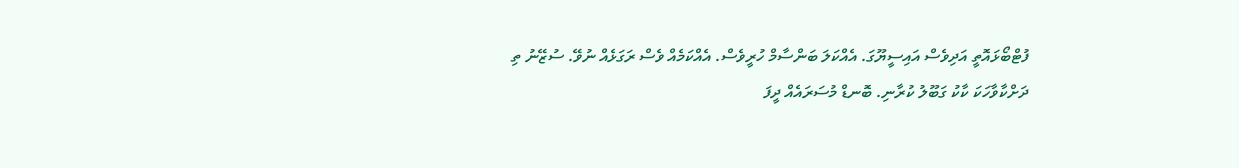ފުޓްބޯޅައޮތީ އަދިވެސް އައިސީޔޫގަ. އެއްކަލަ ބަންސާމް ހުރީވެސް. އެއްކަމެއް ވެސް ރަގަޅެއް ނުވޭ. ސުޒޭނު ތި ދަށްކާވާހަކަ ކާކު ގަބޫލު ކުރާނި. ބޮނޑް މުސަރައެއް ދީފަ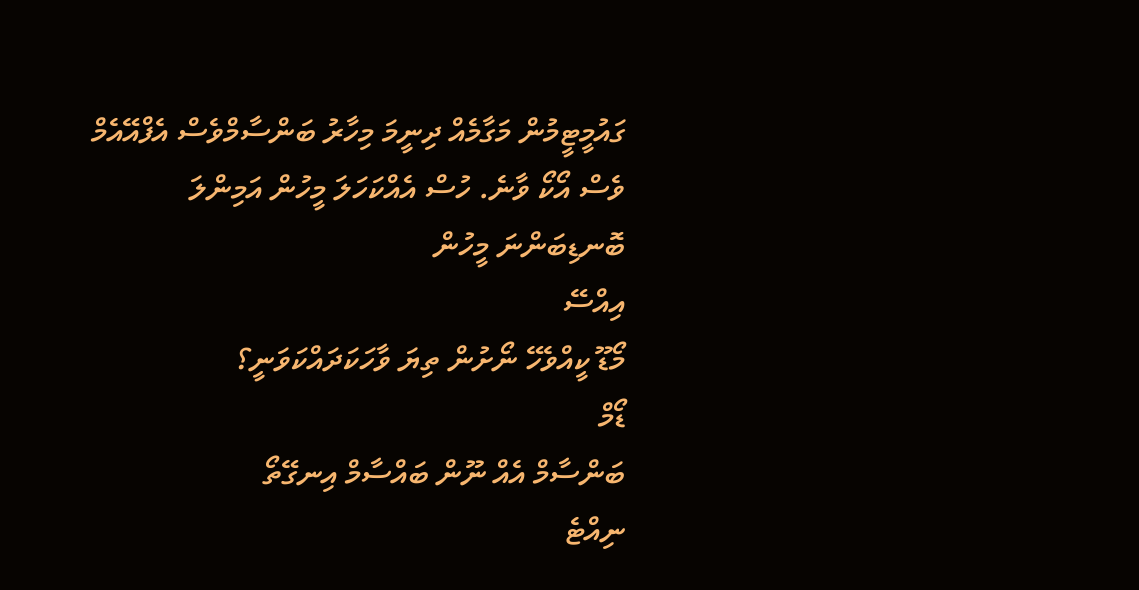ގައުމީޓީމުން މަގާމެއް ދިނީމަ މިހާރު ބަންސާމްވެސް އެފްއޭއެމް ވެސް އޯކޯ ވާނެ. ހުސް އެއްކަހަލަ މީހުން އަމިންލަ ބޮނޑިބަންނަ މީހުން
އިއްސޭ
މޯޑޫ ކީއްވެހޭ ނޯށުން ތިޔަ ވާހަކަދައްކަވަނީ؟
ޑޯމް
ބަންސާމް އެއް ނޫން ބައްސާމް އިނގޭތޯ
ނިއްޓެ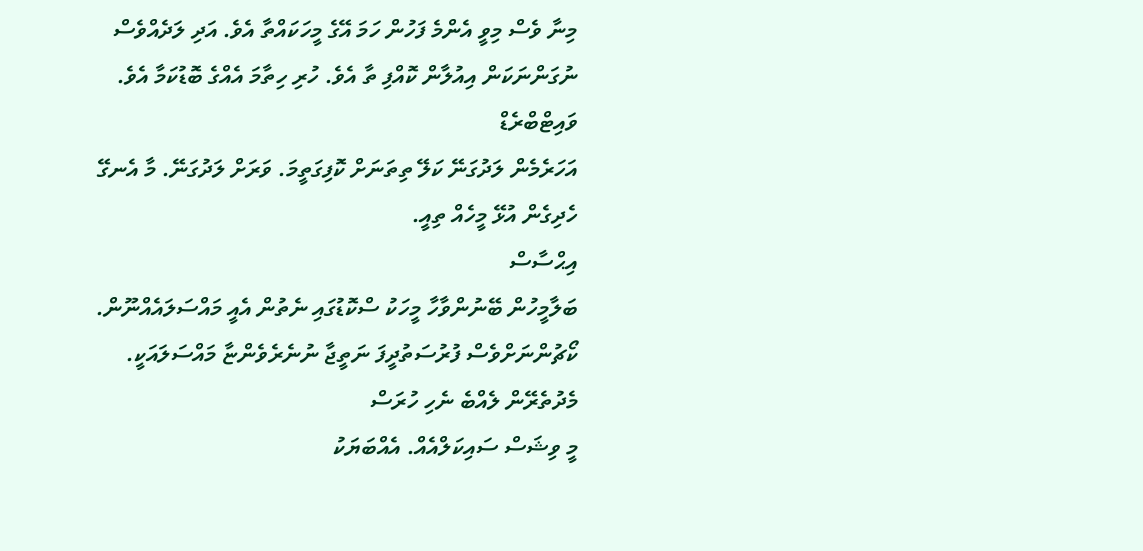މިނާ ވެސް މިވީ އެންމެ ފަހުން ހަމަ އޭގެ މީހަކައްތާ އެވެ. އަދި ލަދެއްވެސް ނުގަންނަކަން އިއުލާން ކޮއްފި ތާ އެވެ. ހުރި ހިތާމަ އެއްގެ ބޮޑުކަމާ އެވެ.
ވައިޓްބްރެޑް
އަހަރެމެން ލަދުގަނޭ ކަލޭ ތިތަނަށް ކޮފިގަތީމަ. ވަރަށް ލަދުގަނޭ. މާ އެނގޭ ހެދިގެން އުޅޭ މީހެއް ތިއީ.
އިޙްސާސް
ބަލާމީހުން ބޭނުންވާހާ މީހަކު ސްކޮޑުގައި ނެތުން އެއީ މައްސަލައެއްނޫން. ކޯޗުންނަށްވެސް ފުރުސަތުދީފަ ނަތީޖާ ނުނެރެވެންޏާ މައްސަލައަކީ.
މެދުތެރޭން ލެއްބެ ނެހި ހުރަސް
މީ ވިޝަސް ސައިކަލްއެއް. އެއްބަޔަކު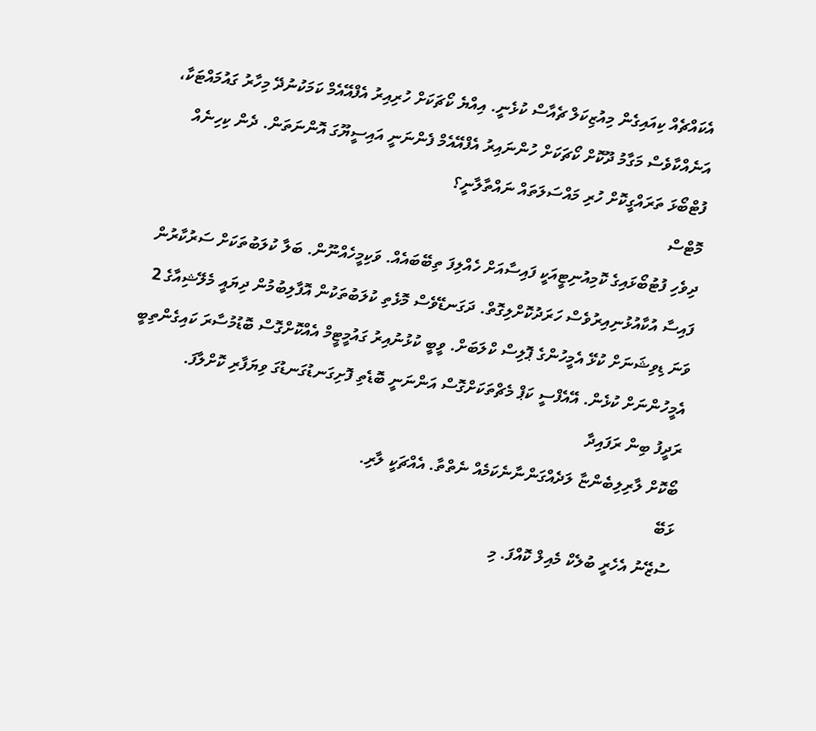އެކައްޗެއް ކިއައިގެން މިއުޒިކަލް ޗެއާސް ކުޅެނީ. އިއްޔެ ކޯޗަކަށް ހުރިއިރު އެފްއޭއެމް ކަމަކުނުދޭ މިހާރު ގައުމައްޓަކާ، އަނެއްކާވެސް މަގާމު ދޫކޮށް ކޯޗަކަށް ހުންނައިރު އެފްއޭއެމް ފެންނަނީ އައިސީޔޫގަ އޮންނަތަން. ދެން ކިހިނެއް ފުޓްބޯޅަ ތަރައްގީކޮށް ހުރި މައްސަލަތައް ނައްތާލާނީ؟
މޮޓްސް
ދިވެހި ފުޓުބޯޅައިގެ ކޮމިއުނިޓީއަކީ ފައިސާއަށް ހެއްލިފަ ތިބޭބައެއް. ވަކިމީހެއްނޫން. ބަލާ ކުލަބުތަކަށް ސަރުކާރުން ފައިސާ އުކާއުޅުނިއިރުވެސް ހަރަދުކޮށްލިގޮތް. ދަގަނޑޭވެސް މޮޅެތި ކުލަބުތަކުން އޮފާލިބުމުން ދިޔައީ މެލޭޝިއާގެ 2 ވަނަ ޑިވިޝަނަށް ކުޅޭ އެމީހުންގެ ޕޮލިސް ކްލަބަށް. ވީބީ ކުޅުނުއިރު ގައުމީޓީމް އެއްކޮށްގޮސް ބޮޑުމުސާރަ ކައިގެންތިބީ އެމީހުންނަށް ކުޅެން. އޭއެފްސީ ކަޕް މެޗްތަކަށްގޮސް އަންނަނީ ބޮޑެތި ފޮށިގަނޑުގަނޑުގަ ވިޔަފާރި ކޮށްލާފަ.
ރަދީފު ބިން ރަފައިދާ
ބޯކޮށް ލާރިލިބެންޏާ ލަދެއްގަންނާނެކަމެއް ނެތްތާ. އެއްޗަކީ ލާރި.
ޅަބޭ
ސުޒޭނު އެހެރީ ބުލެކް މެއިލް ކޮއްފަ. މި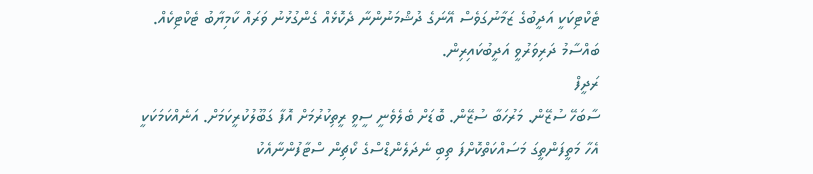ޓެކްޓިކަކީ އަދީބުގެ ޒަމާނުގަވެސް އޭނަގެ ދުޝްމަނުންނާ ދެކޮޅެއް ގެންގުޅުނު ވަރައް ކާމިޔާބު ޓެކްޓިކެއް. ބައްސާމު ދަރިވަރުވީ އަދީބުކައިރިން.
ރަދީފް
ސާބަހޭ ސުޒޭން. މަރުހަބާ ސުޒޭން. ބޮޑަށް ބެލެވެނީ ސީވީ ރީތިކުރުމަށް އޮފާ ގަބޫލުކުރީކަމަށް. އަނެއްކަމަކަކީ އެހާ މަތީފަންތީގަ މަސައްކަތްކޮށްފަ ތިބި ނެދަލެންޑްސްގެ ކޯޗިން ސްޓާފުންނާއެކު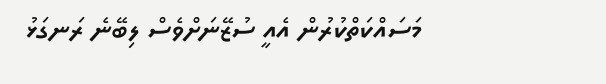މަސައްކަތްކުރުން އެއީ ސުޒޭނަށްވެސް ލިބޭނެ ރަނގަޅު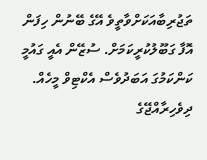ތަޖުރިބާއަކަށްވާތީވެ އޭގެ ބޭނުން ހިފަން އޮފާ ގަބޫލުކުރީކަމަށް. ސުޒޭން އެއީ ގައުމީ ކަންކަމުގަ އަބަދުވެސް އެކްޓިވް މީހެއް. ދިވެހިރާއްޖޭގެ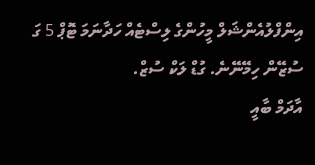އިންފްލުއެންޝަލް މީހުންގެ ލިސްޓެއް ހަދާނަމަ ޓޮޕް 5 ގަ ސުޒޭން ހިމޭނޭނެ. ގުޑް ލަކް ސުޒް.
އާދަމް ބާއީ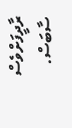ރާދީފަށްވެސް ސާބަސް.